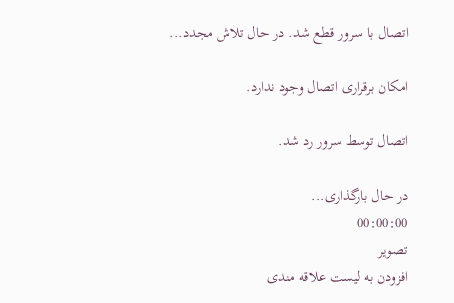اتصال با سرور قطع شد. در حال تلاش مجدد...

امکان برقراری اتصال وجود ندارد.

اتصال توسط سرور رد شد.

در حال بارگذاری...
00:00:00
تصویر
افزودن به لیست علاقه مندی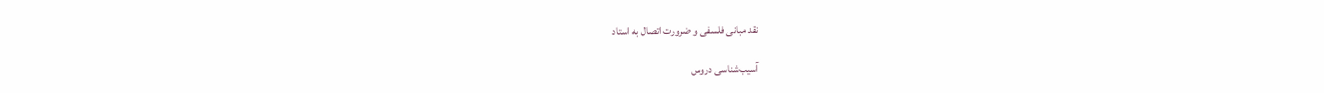نقد مبانی فلسفی و ضرورت اتصال به استاد

آسیب‌شناسی دروس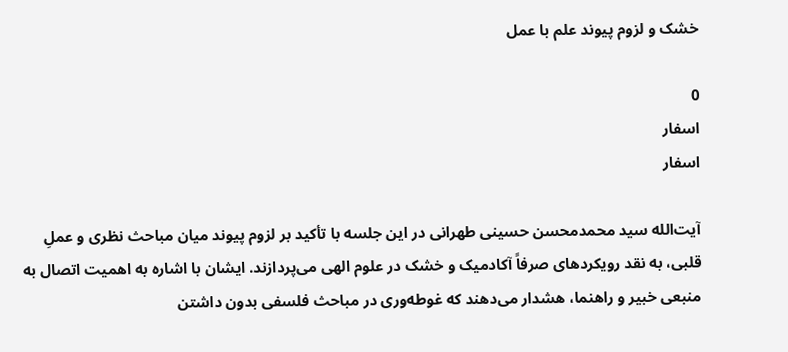خشک و لزوم پیوند علم با عمل

0
اسفار
اسفار

آیت‌الله سید محمدمحسن حسینی طهرانی در این جلسه با تأکید بر لزوم پیوند میان مباحث نظری و عملِ قلبی، به نقد رویکردهای صرفاً آکادمیک و خشک در علوم الهی می‌پردازند. ایشان با اشاره به اهمیت اتصال به منبعی خبیر و راهنما، هشدار می‌دهند که غوطه‌وری در مباحث فلسفی بدون داشتن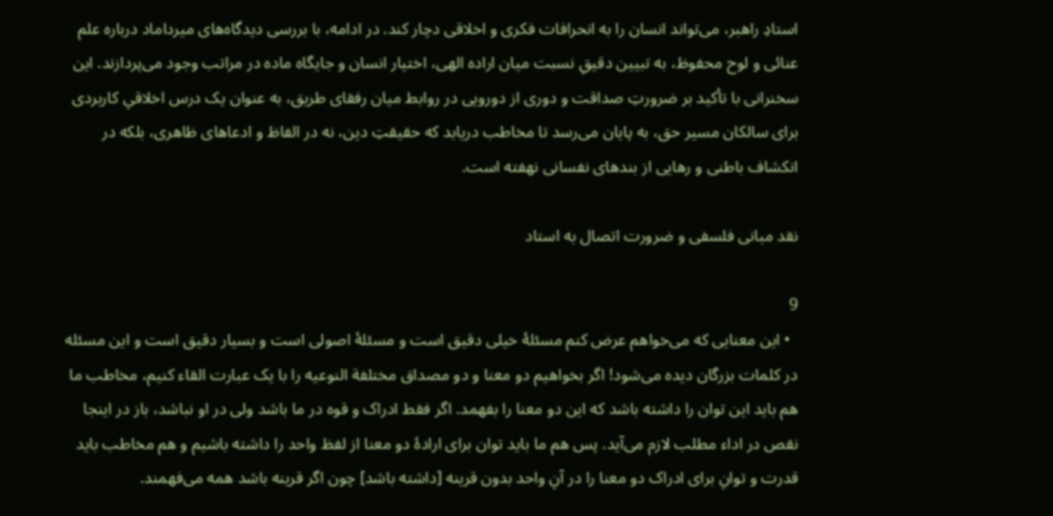استادِ راهبر، می‌تواند انسان را به انحرافات فکری و اخلاقی دچار کند. در ادامه، با بررسی دیدگاه‌های میرداماد درباره علم عنائى و لوح محفوظ، به تبیین دقیقِ نسبت میان اراده الهی، اختیار انسان و جایگاه ماده در مراتب وجود می‌پردازند. این سخنرانی با تأکید بر ضرورتِ صداقت و دوری از دورویی در روابط میان رفقای طریق، به عنوان یک درس اخلاقیِ کاربردی برای سالکان مسیر حق، به پایان می‌رسد تا مخاطب دریابد که حقیقتِ دین، نه در الفاظ و ادعاهای ظاهری، بلکه در انکشاف باطنی و رهایی از بندهای نفسانی نهفته است.

نقد مبانی فلسفی و ضرورت اتصال به استاد

9
  • این معنایى که مى‌خواهم عرض کنم مسئلۀ خیلى دقیق است و مسئلۀ اصولى است و بسیار دقیق است و این مسئله در کلمات بزرگان دیده مى‌شود! اگر بخواهیم دو معنا و دو مصداق مختلفة النوعیه را با یک عبارت القاء کنیم، مخاطب ما هم باید این توان را داشته باشد که این دو معنا را بفهمد. اگر فقط ادراک و قوه در ما باشد ولى در او نباشد، باز در اینجا نقص در اداء مطلب لازم مى‌آید. پس هم ما باید توان براى ارادۀ دو معنا از لفظ واحد را داشته باشیم و هم مخاطب باید قدرت و توانِ براى ادراک دو معنا را در آنِ واحد بدون قرینه [داشته باشد] چون اگر قرینه باشد همه مى‌فهمند.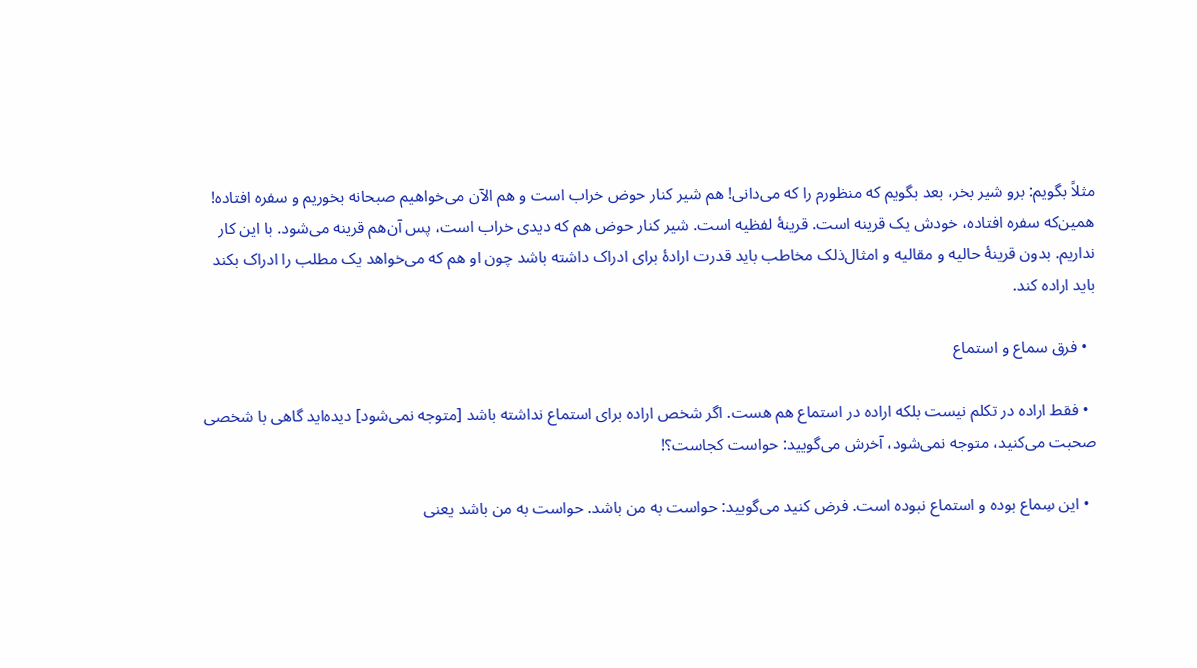مثلاً بگویم: برو شیر بخر، بعد بگویم که منظورم را که مى‌دانى! هم شیر کنار حوض خراب است و هم الآن مى‌خواهیم صبحانه بخوریم و سفره افتاده! همین‌که سفره افتاده، خودش یک قرینه است. قرینۀ لفظیه است. شیر کنار حوض هم که دیدى خراب است، پس آن‌هم قرینه مى‌شود. با این کار نداریم. بدون قرینۀ حالیه و مقالیه و امثال‌ذلک مخاطب باید قدرت ارادۀ براى ادراک داشته باشد چون او هم که مى‌خواهد یک مطلب را ادراک بکند باید اراده کند.

  • فرق سماع و استماع

  • فقط اراده در تکلم نیست بلکه اراده در استماع هم هست. اگر شخص اراده براى استماع نداشته باشد [متوجه نمی‌شود] دیده‌اید گاهی با شخصی صحبت مى‌کنید، متوجه نمی‌شود، آخرش می‌گویید: حواست کجاست؟!

  • این سِماع بوده و استماع نبوده است. فرض کنید مى‌گویید: حواست به من باشد. حواست به من باشد یعنى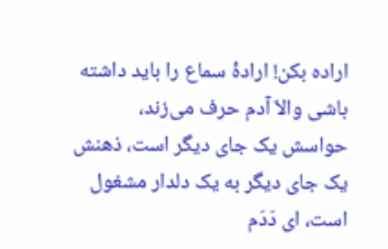اراده بکن! ارادۀ سماع را باید داشته باشى والاّ آدم حرف مى‌زند، حواسش یک جاى دیگر است، ذهنش یک جاى دیگر به یک دلدار مشغول است، اى دَدَم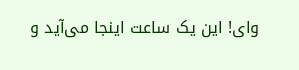واى! این یک ساعت اینجا مى‌آید و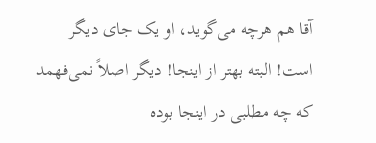آقا هم هرچه مى‌گوید، او یک جاى دیگر است! البته بهتر از اینجا! دیگر اصلاً نمى‌فهمد که چه مطلبى در اینجا بوده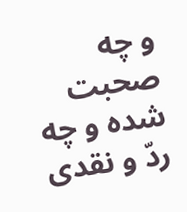و چه صحبت شده و چه ردّ و نقدى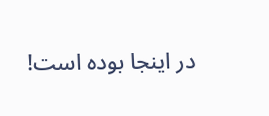در اینجا بوده است!